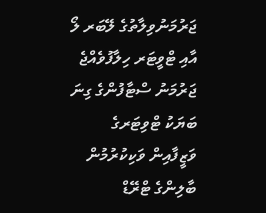ޖަރުމަނުވިލާތުގެ ލޭބަރ ލޯ އާއި ޓްވީޓަރ ހިލާފުވެއްޖެ
ޖަރުމަނު ސްޓާފުންގެ ގިނަ ބަޔަކު ޓްވިޓަރގެ ވަޒީފާއިން ވަކިކުރުމުން ބާލިންގެ ޓްރޭޑް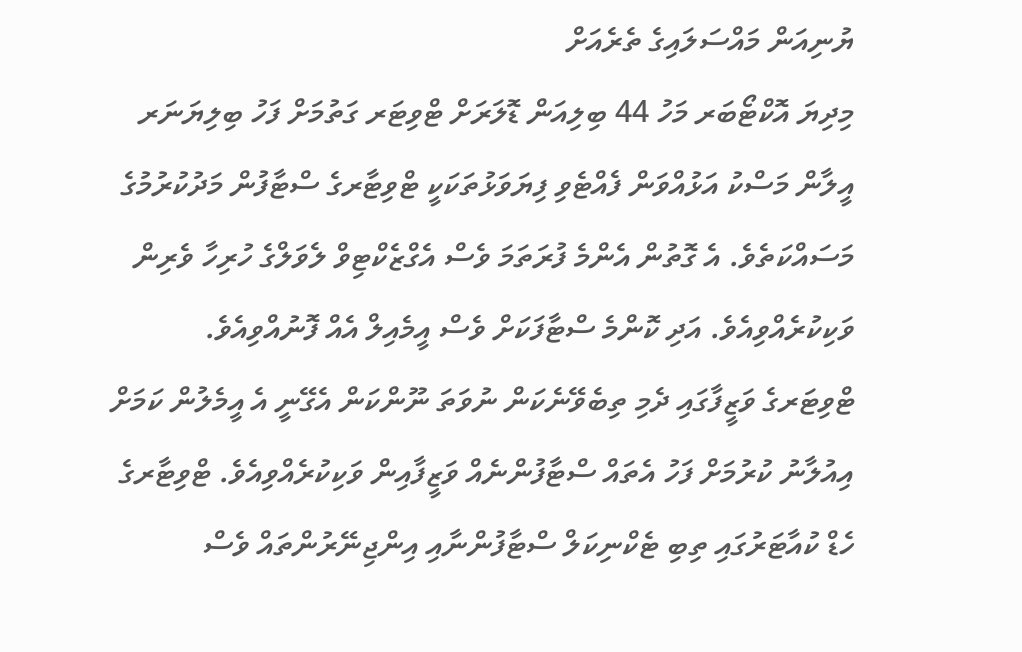ޔުނިއަން މައްސަލައިގެ ތެރެއަށް
މިދިޔަ އޮކްޓޯބަރ މަހު 44 ބިލިއަން ޑޮލަރަށް ޓްވިޓަރ ގަތުމަށް ފަހު ބިލިޔަނަރ އީލާން މަސްކު އަޅުއްވަން ފެއްޓެވި ފިޔަވަޅުތަކަކީ ޓްވިޓާރގެ ސްޓާފުން މަދުކުރުމުގެ މަސައްކަތެވެ. އެ ގޮތުން އެންމެ ފުރަތަމަ ވެސް އެގްޒެކްޓިވް ލެވަލްގެ ހުރިހާ ވެރިން ވަކިކުރެއްވިއެވެ. އަދި ކޮންމެ ސްޓާފަކަށް ވެސް އީމެއިލް އެއް ފޮނުއްވިއެވެ. ޓްވިޓަރގެ ވަޒީފާގައި ދެމި ތިބެވޭނެކަން ނުވަތަ ނޫންކަން އެގޭނީ އެ އީމެލުން ކަމަށް އިއުލާނު ކުރުމަށް ފަހު އެތައް ސްޓާފުންނެއް ވަޒީފާއިން ވަކިކުރެއްވިއެވެ. ޓްވިޓާރގެ ހެޑް ކުއާޓަރުގައި ތިބި ޓެކްނިކަލް ސްޓާފުންނާއި އިންޖިނޭރުންތައް ވެސް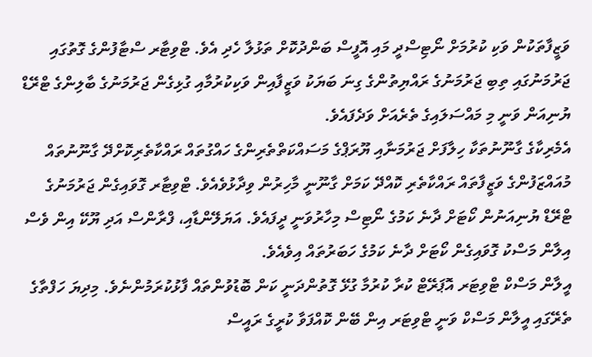ވަޒީފާތަކުން ވަކި ކުރުމަށް ނޯޓިސްދީ މައި އޮފީސް ބަންދުކޮށް ތަޅުލާ ހެދި އެވެ. ޓްވިޓާރ ސްޓާފުންގެ ގޮތުގައި ޖަރުމަނުގައި ތިބި ޖަރުމަނުގެ ރައްޔިތުންގެ ގިނަ ބަޔަކު ވަޒީފާއިން ވަކިކުރުމާއި ގުޅިގެން ޖަރުމަނުގެ ބާލިންގެ ޓްރޭޑް ޔުނިއަން ވަނީ މި މައްސަލައިގެ ތެރެއަށް ވަދެފައެވެ.
އެމެރިކާގެ ގާނޫނުތަކާ ހިލާފަށް ޖަރުމަނާއި ޔޫރަޕްގެ މަސައްކަތްތެރިންގެ ހައްގުތައް ރައްކާތެރިކޮށްދޭ ގާނޫނުތައް މުއައްޒަފުންގެ ވަޒީފާތައް ރައްކާތެރި ކޮއްދޭ ކަމަށް ގާނޫނީ މާހިރުން ވިދާޅުވެއެވެ. ޓްވިޓާރ ގޮވައިގެން ޖަރުމަނުގެ ޓްރޭޑް ޔުނިއަނުން ކޯޓަށް ދާނެ ކަމުގެ ނޯޓިސް މިހާރުވަނީ ދީފައެވެ. އަޔަލޭންޑާއި، ފްރާންސް އަދި ޔޫކޭ އިން ވެސް އިލާން މަސްކު ގޮވައިގެން ކޯޓަށް ދާނެ ކަމުގެ ހަބަރުތައް އިވެއެވެ.
އީލާން މަސްކް ޓްވިޓަރ އޮޕަރޭޓް ކުރާ ކުރުމާ ގުޅޭ ގޮތުންދަނީ ކަން ބޮޑުވުންތައް ފާޅުކުރަމުންނެވެ. މިދިޔަ ހަފްތާގެ ތެރޭގައި އީލާން މަސްކް ވަނީ ޓްވިޓަރ އިން ބޭން ކޮއްފަވާ ކުރީގެ ރައީސް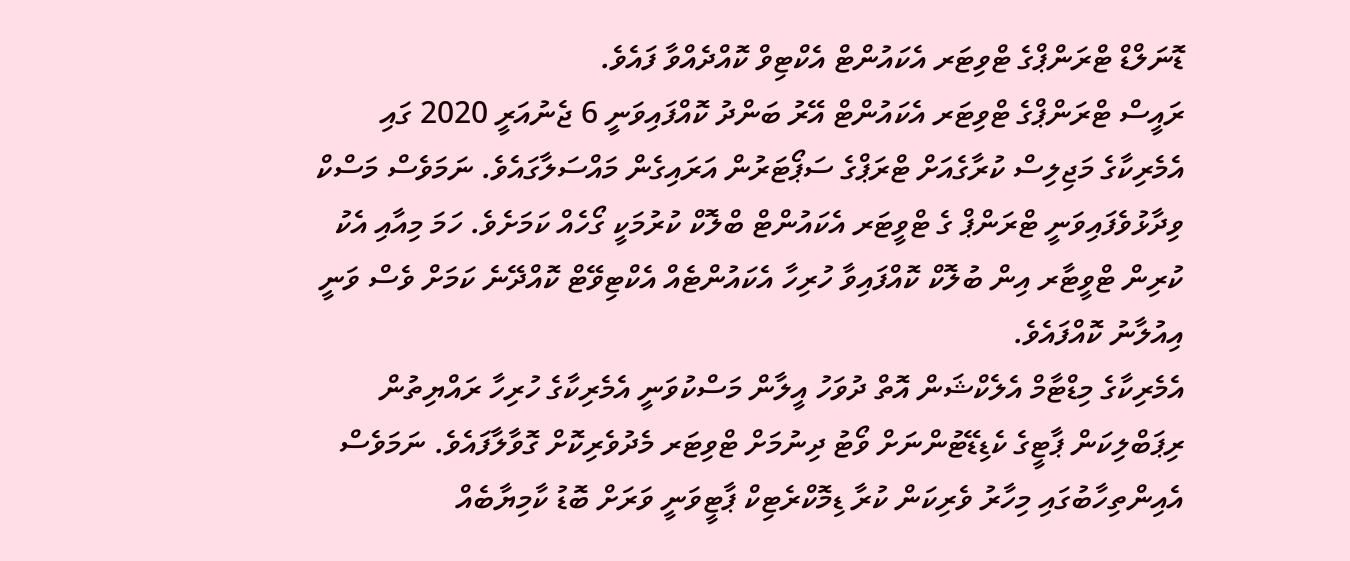ޑޮނަލްޑް ޓްރަންޕްގެ ޓްވިޓަރ އެކައުންޓް އެކްޓިވް ކޮއްދެއްވާ ފައެވެ.
ރައީސް ޓްރަންޕްގެ ޓްވިޓަރ އެކައުންޓް އޭރު ބަންދު ކޮއްފައިވަނީ 6 ޖެނުއަރީ 2020 ގައި އެމެރިކާގެ މަޖިލިސް ކުރާގެއަށް ޓްރަޕްގެ ސަޕޯޓަރުން އަރައިގެން މައްސަލާގައެވެ. ނަމަވެސް މަސްކް ވިދާޅުވެފައިވަނީ ޓްރަންޕް ގެ ޓްވީޓަރ އެކައުންޓް ބްލޮކް ކުރުމަކީ ގޯހެއް ކަމަށެވެ. ހަމަ މިއާއި އެކު ކުރިން ޓްވީޓާރ އިން ބުލޮކް ކޮއްފައިވާ ހުރިހާ އެކައުންޓެއް އެކްޓިވޭޓް ކޮއްދޭނެ ކަމަށް ވެސް ވަނީ އިއުލާނު ކޮއްފައެވެ.
އެމެރިކާގެ މިޑްޓާމް އެލެކްޝަން އޮތް ދުވަހު އީލާން މަސްކުވަނީ އެމެރިކާގެ ހުރިހާ ރައްޔިތުން ރިޕަބްލިކަން ޕާޓީގެ ކެޑިޑޭޓުންނަށް ވޯޓު ދިނުމަށް ޓްވިޓަރ މެދުވެރިކޮށް ގޮވާލާފައެވެ. ނަމަވެސް އެއިންތިހާބުގައި މިހާރު ވެރިކަން ކުރާ ޑިމޮކްރެޓިކް ޕާޓީވަނީ ވަރަށް ބޮޑު ކާމިޔާބެއް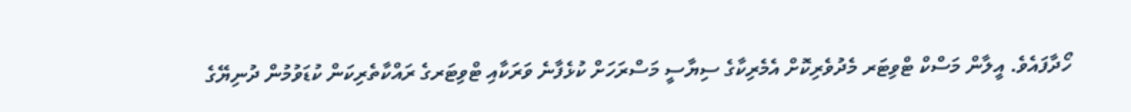ހޯދާފައެވެ. އީލާން މަސްކް ޓްވިޓަރ މެދުވެރިކޮށް އެމެރިކާގެ ސިޔާސީ މަސްރަހަށް ކުޅެފާނެ ވަރަކާއި ޓްވިޓަރގެ ރައްކާތެރިކަން ކުޑަވުމުން ދުނިޔޭގެ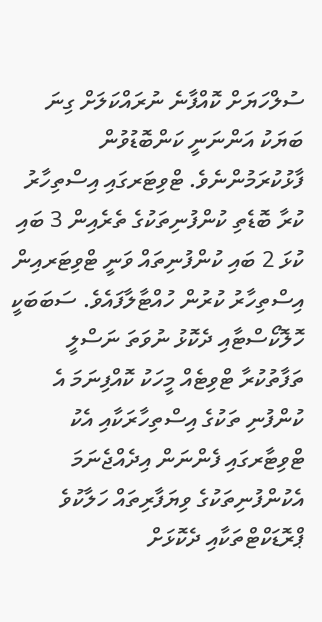ސުލްހަޔަށް ކޮއްފާނެ ނުރައްކަލަށް ގިނަ ބަޔަކު އަންނަނީ ކަންބޮޑުވުން ފާޅުކުރަމުންނެވެ. ޓްވިޓަރގައި އިސްތިހާރު ކުރާ ބޮޑެތި ކުންފުނިތަކުގެ ތެރެއިން 3 ބައި ކުޅަ 2 ބައި ކުންފުނިތައް ވަނީ ޓްވިޓަރއިން އިސްތިހާރު ކުރުން ހުއްޓާލާފައެވެ. ސަބަބަކީ ހޮލޮކޯސްޓާއި ދެކޮޅު ނުވަތަ ނަސްލީ ތަފާތުކުރާ ޓްވިޓެއް މީހަކު ކޮއްފިނަމަ އެ ކުންފުނި ތަކުގެ އިސްތިހާރަކާއި އެކު ޓްވިޓާރގައި ފެންނަން އިދެއްޖެނަމަ އެކުންފުނިތަކުގެ ވިޔަފާރިތައް ހަލާކުވެ ޕްރޮޑަކްޓްތަކާއި ދެކޮޅަށް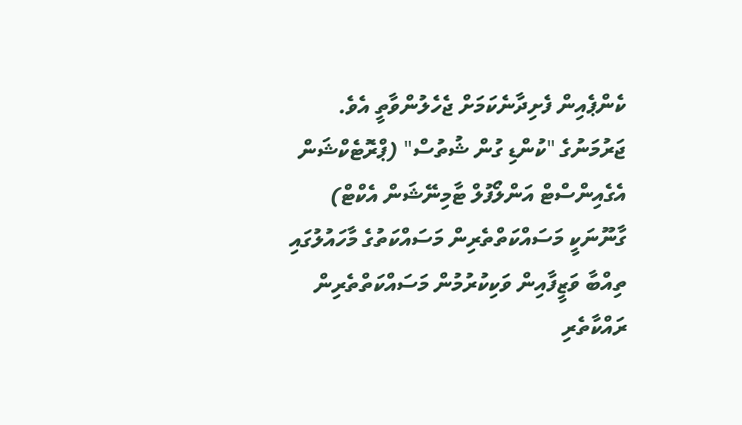ކެންޕެއިން ފެށިދާނެކަމަށް ޖެހެލުންވާތީ އެވެ.
ޖަރުމަނުގެ "ކުންޑި ގުން ޝުތުސް" (ޕްރޮޓެކްޝަން އެގެއިންސްޓް އަންލޯފުލް ޓާމިނޭޝަން އެކްޓް) ގާނޫނަކީ މަސައްކަތްތެރިން މަސައްކަތުގެ މާހައުލުގައި ތިއްބާ ވަޒީފާއިން ވަކިކުރުމުން މަސައްކަތްތެރިން ރައްކާތެރި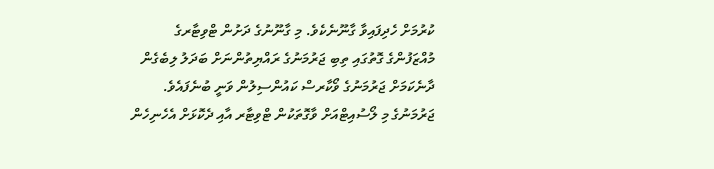ކުރުމަށް ހެދިފައިވާ ގާނޫނެކެވެ. މި ގާނޫނުގެ ދަށުން ޓްވިޓާރގެ މުއްޒަފުންގެ ގޮތުގައި ތިބި ޖަރުމަނުގެ ރައްޔިތުންނަށް ބަދަލު ލިބެގެން ދާނެކަމަށް ޖަރުމަނުގެ ވޯކާރސް ކައުންސިލުން ވަނީ ބުނެފައެވެ. ޖަރުމަނުގެ މި ލޯސުއިޓްއަށް ވާގޮތަކުން ޓްވިޓާރ އާއި ދެކޮޅަށް އެހެނިހެން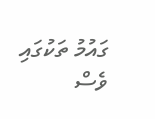ގައުމު ތަކުގައި ވެސް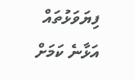ފިޔަވަޅުތައް އަޅާނެ ކަމަށް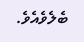ބެލެވެއެވެ.